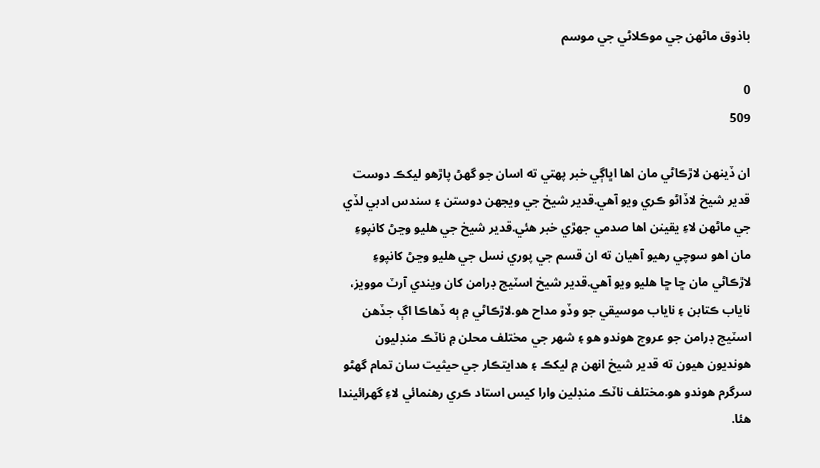باذوق ماڻهن جي موڪلاڻي جي موسم

0
509

ان ڏينهن لاڙڪاڻي مان اها اڀاڳي خبر پهتي ته اسان جو گهڻ پاڙهو ليکڪ دوست قدير شيخ لاڏاڻو ڪري ويو آهي.قدير شيخ جي ويجهن دوستن ۽ سندس ادبي لڏي جي ماڻهن لاءِ يقينن اها صدمي جهڙي خبر هئي.قدير شيخ جي هليو وڃڻ کانپوءِ مان اهو سوچي رهيو آهيان ته ان قسم جي پوري نسل جي هليو وڃڻ کانپوءِ لاڙڪاڻي مان ڇا ڇا هليو ويو آهي.قدير شيخ اسٽيج ڊرامن کان ويندي آرٽ موويز، ناياب ڪتابن ۽ ناياب موسيقي جو وڏو مداح هو.لاڙڪاڻي ۾ ٻه ڏهاڪا اڳ جڏهن اسٽيج ڊرامن جو عروج هوندو هو ۽ شهر جي مختلف محلن ۾ ناٽڪ منڊليون هونديون هيون ته قدير شيخ انهن ۾ ليکڪ ۽ هدايتڪار جي حيثيت سان تمام گهڻو سرگرم هوندو هو.مختلف ناٽڪ منڊلين وارا کيس استاد ڪري رهنمائي لاءِ گهرائيندا هئا.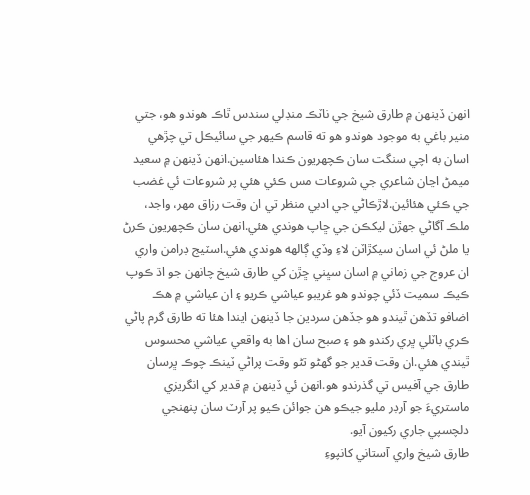انهن ڏينهن ۾ طارق شيخ جي ناٽڪ منڊلي سندس ٿاڪ هوندو هو، جتي منير باغي به موجود هوندو هو ته قاسم ڪيهر جي سائيڪل تي چڙهي اسان به اچي سنگت سان ڪچهريون ڪندا هئاسين.انهن ڏينهن ۾ سعيد ميمڻ اڃان شاعري جي شروعات مس ڪئي هئي پر شروعات ئي غضب جي ڪئي هئائين.لاڙڪاڻي جي ادبي منظر تي ان وقت رزاق مهر، واجد، ملڪ آگاڻي جهڙن ليکڪن جي ڇاپ هوندي هئي.انهن سان ڪچهريون ڪرڻ يا ملڻ ئي اسان سيکڙاٽن لاءِ وڏي ڳالهه هوندي هئي.اسٽيج ڊرامن واري ان عروج جي زماني ۾ اسان سڀني ڇڙن کي طارق شيخ چانهن جو اڌ ڪوپ ڪيڪ سميت ڏئي چوندو هو غريبو عياشي ڪريو ۽ ان عياشي ۾ هڪ اضافو تڏهن ٿيندو هو جڏهن سردين جا ڏينهن ايندا هئا ته طارق گرم پاڻي ڪري باٽلي ڀري رکندو هو ۽ صبح سان اها به واقعي عياشي محسوس ٿيندي هئي.ان وقت قدير جو گهڻو تڻو وقت پراڻي ٽينڪ چوڪ ڀرسان طارق جي آفيس تي گذرندو هو.انهن ئي ڏينهن ۾ قدير کي انگريزي ماستريءَ جو آرڊر مليو جيڪو هن جوائن ڪيو پر آرٽ سان پنهنجي دلچسپي جاري رکيون آيو.
طارق شيخ واري آستاني کانپوءِ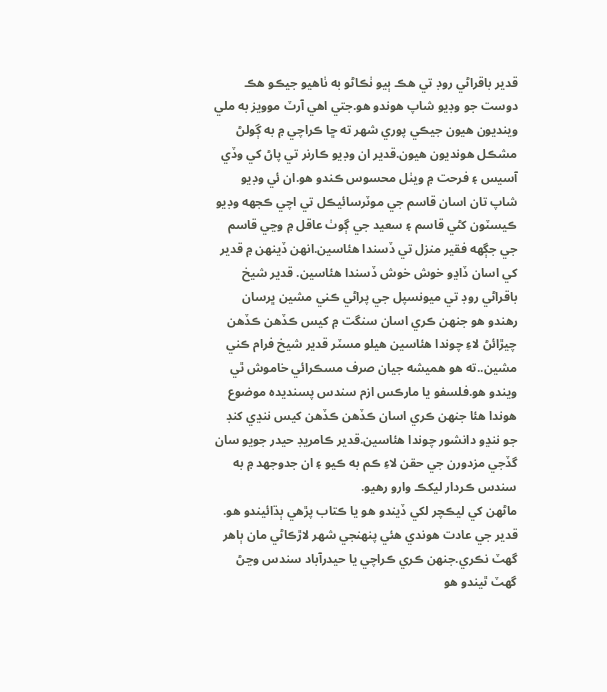قدير باقراڻي روڊ تي هڪ ٻيو ٺڪاڻو به ٺاهيو جيڪو هڪ دوست جو وڊيو شاپ هوندو هو.جتي اهي آرٽ موويز به ملي وينديون هيون جيڪي پوري شهر ته ڇا ڪراچي ۾ به ڳولڻ مشڪل هونديون هيون.قدير ان وڊيو ڪارنر تي پاڻ کي وڏي آسيس ۽ فرحت ۾ ويٺل محسوس ڪندو هو.ان ئي وڊيو شاپ تان اسان قاسم جي موٽرسائيڪل تي اچي ڪجهه وڊيو ڪيسٽون کڻي قاسم ۽ سعيد جي ڳوٺ عاقل ۾ وڃي قاسم جي جڳهه فقير منزل تي ڏسندا هئاسين.انهن ڏينهن ۾ قدير کي اسان ڏاڍو خوش خوش ڏسندا هئاسين. قدير شيخ باقراڻي روڊ تي ميونسپل جي پراڻي ڪني مشين ڀرسان رهندو هو جنهن ڪري اسان سنگت ۾ کيس ڪڏهن ڪڏهن چيڙائڻ لاءِ چوندا هئاسين هيلو مسٽر قدير شيخ فرام ڪني مشين..ته هو هميشه جيان صرف مسڪرائي خاموش ٿي ويندو هو.فلسفو يا مارڪس ازم سندس پسنديده موضوع هوندا هئا جنهن ڪري اسان ڪڏهن ڪڏهن کيس ننڍي کنڊ جو ننڍو دانشور چوندا هئاسين.قدير ڪامريڊ حيدر جويو سان گڏجي مزدورن جي حقن لاءِ ڪم به ڪيو ۽ ان جدوجهد ۾ به سندس ڪردار ليکڪ وارو رهيو.
ماڻهن کي ليڪچر لکي ڏيندو هو يا ڪتاب پڙهي ٻڌائيندو هو. قدير جي عادت هوندي هئي پنهنجي شهر لاڙڪاڻي مان ٻاهر گهٽ نڪري.جنهن ڪري ڪراچي يا حيدرآباد سندس وڃڻ گهٽ ٿيندو هو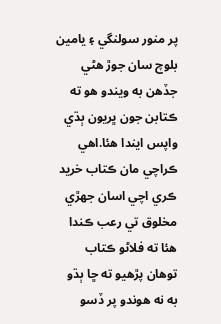پر منور سولنگي ۽ يامين بلوچ سان جوڙ هڻي جڏهن به ويندو هو ته ڪتابن جون ڀريون ٻڌي واپس ايندا هئا.اهي ڪراچي مان ڪتاب خريد ڪري اچي اسان جهڙي مخلوق تي رعب ڪندا هئا ته فلاڻو ڪتاب توهان پڙهيو ته ڇا ٻڌو به نه هوندو پر ڏسو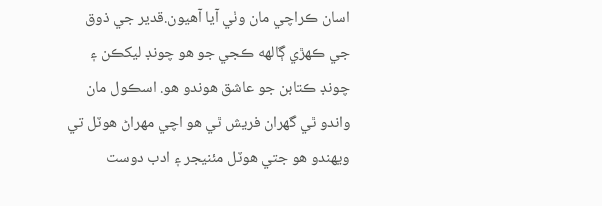اسان ڪراچي مان وٺي آيا آهيون.قدير جي ذوق جي ڪهڙي ڳالهه ڪجي جو هو چونڊ ليکڪن ۽ چونڊ ڪتابن جو عاشق هوندو هو. اسڪول مان واندو ٿي گهران فريش ٿي هو اچي مهراڻ هوٽل تي ويهندو هو جتي هوٽل مئنيجر ۽ ادب دوست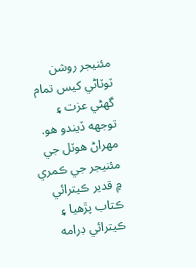مئنيجر روشن ٽوٽاڻي کيس تمام گهڻي عزت ۽ توجهه ڏيندو هو.
مهراڻ هوٽل جي مئنيجر جي ڪمري ۾ قدير ڪيترائي ڪتاب پڙهيا ۽ ڪيترائي ڊرامه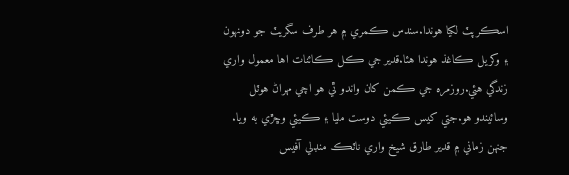اسڪرپٽ لکيا هوندا.سندس ڪمري ۾ هر طرف سگريٽ جو دونهون ۽ وکريل ڪاغذ هوندا هئا.قدير جي ڪل ڪائنات اها معمول واري زندگي هئي.روزمره جي ڪمن کان واندو ٿي هو اچي مهراڻ هوٽل وسائيندو هو.جتي کيس ڪيئي دوست مليا ۽ ڪيئي وڇڙي به ويا.
جنهن زماني ۾ قدير طارق شيخ واري ناٽڪ منڊلي آفيس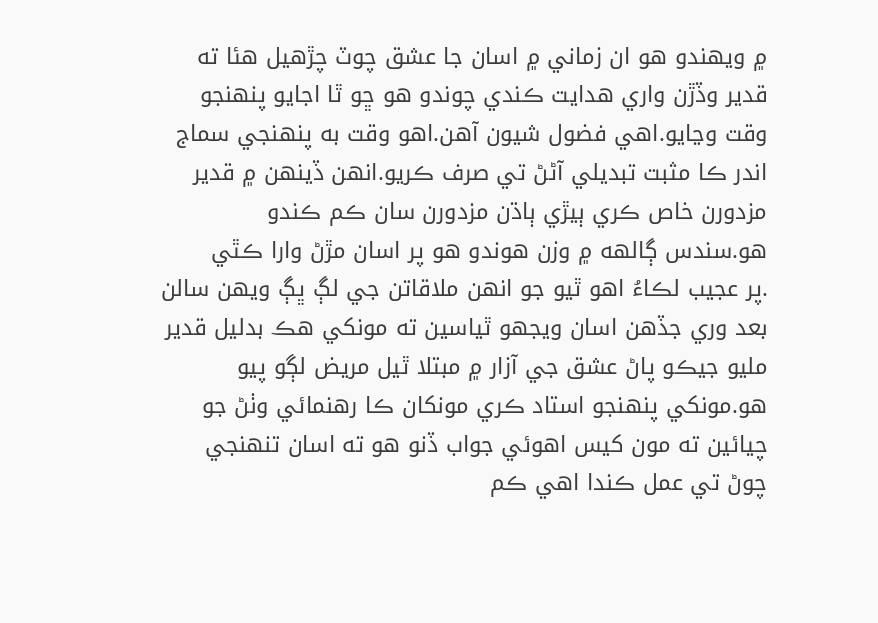۾ ويهندو هو ان زماني ۾ اسان جا عشق چوٽ چڙهيل هئا ته قدير وڏڙن واري هدايت ڪندي چوندو هو ڇو ٿا اجايو پنهنجو وقت وڃايو.اهي فضول شيون آهن.اهو وقت به پنهنجي سماج اندر ڪا مثبت تبديلي آڻڻ تي صرف ڪريو.انهن ڏينهن ۾ قدير مزدورن خاص ڪري ٻيڙي ٻاڌن مزدورن سان ڪم ڪندو هو.سندس ڳالهه ۾ وزن هوندو هو پر اسان مڙڻ وارا ڪٿي
.پر عجيب لڪاءُ اهو ٿيو جو انهن ملاقاتن جي لڳ ڀڳ ويهن سالن بعد وري جڏهن اسان ويجهو ٿياسين ته مونکي هڪ بدليل قدير مليو جيڪو پاڻ عشق جي آزار ۾ مبتلا ٿيل مريض لڳو پيو هو.مونکي پنهنجو استاد ڪري مونکان ڪا رهنمائي وٺڻ جو چيائين ته مون کيس اهوئي جواب ڏنو هو ته اسان تنهنجي چوڻ تي عمل ڪندا اهي ڪم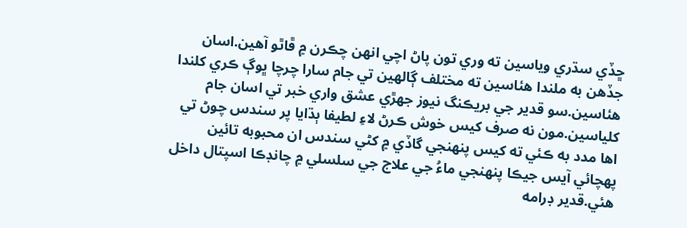ڇڏي سڌري وياسين ته وري تون پاڻ اچي انهن چڪرن ۾ ڦاٿو آهين.اسان جڏهن به ملندا هئاسين ته مختلف ڳالهين تي جام سارا چرچا ڀوڳ ڪري کلندا هئاسين.سو قدير جي بريڪنگ نيوز جهڙي عشق واري خبر تي اسان جام کلياسين.مون نه صرف کيس خوش ڪرڻ لاءِ لطيفا ٻڌايا پر سندس چوڻ تي اها مدد به ڪئي ته کيس پنهنجي گاڏي ۾ کڻي سندس ان محبوبه تائين پهچائي آيس جيڪا پنهنجي ماءُ جي علاج جي سلسلي ۾ چانڊڪا اسپتال داخل هئي.قدير ڊرامه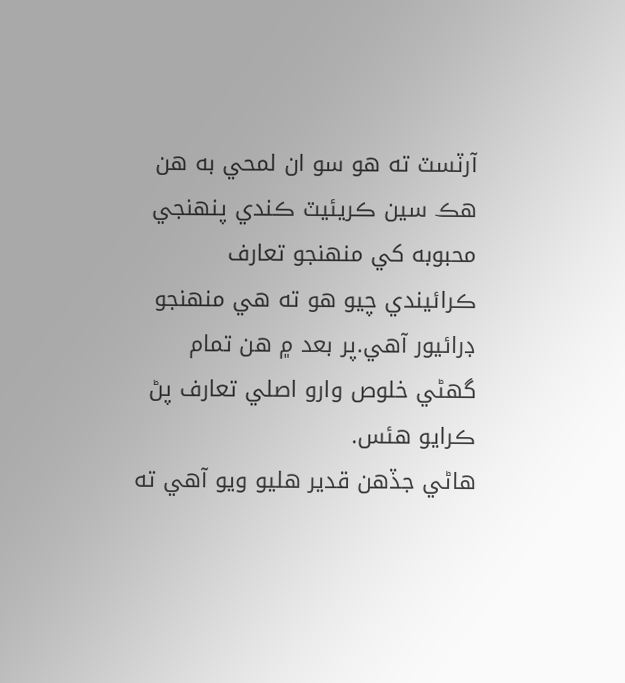آرٽسٽ ته هو سو ان لمحي به هن هڪ سين ڪريئيٽ ڪندي پنهنجي محبوبه کي منهنجو تعارف ڪرائيندي چيو هو ته هي منهنجو ڊرائيور آهي.پر بعد ۾ هن تمام گهڻي خلوص وارو اصلي تعارف پڻ ڪرايو هئس.
هاڻي جڏهن قدير هليو ويو آهي ته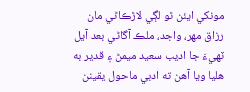مونکي ايئن ٿو لڳي لاڙڪاڻي مان رزاق مهر، واجد، ملڪ آگاڻي بعد آيل ٽهيءَ جا اديب سعيد ميمڻ ۽ قدير به هليا ويا آهن ته ادبي ماحول يقينن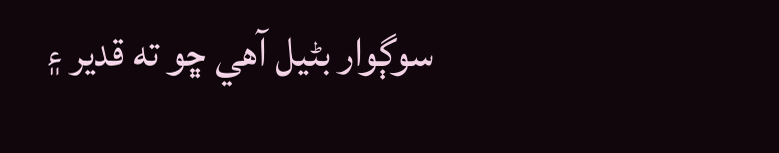سوڳوار بڻيل آهي ڇو ته قدير ۽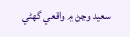سعيد وڃڻ ۾ واقعي گهڻي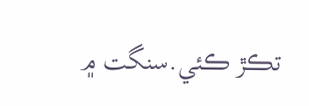تڪڙ ڪئي.سنگت ۾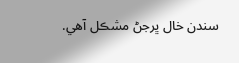سندن خال ڀرجڻ مشڪل آهي.